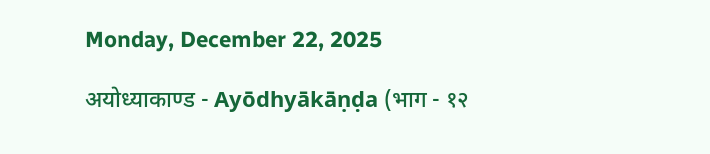Monday, December 22, 2025

अयोध्याकाण्ड - Ayōdhyākāṇḍa (भाग - १२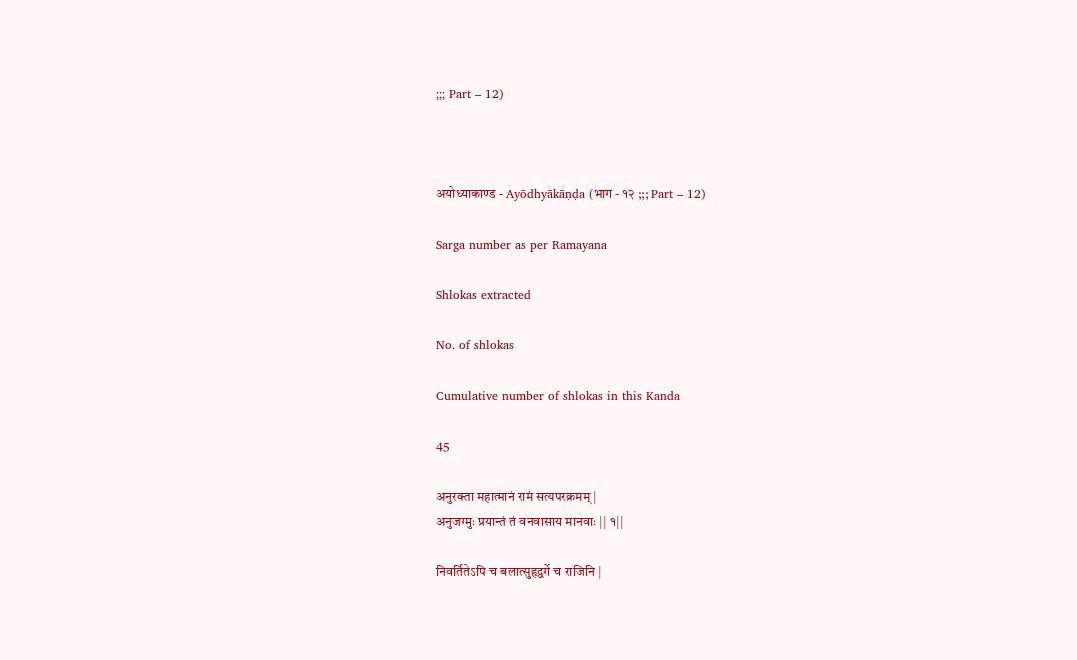;;; Part – 12)



अयोध्याकाण्ड - Ayōdhyākāṇḍa (भाग - १२ ;;; Part – 12)

Sarga number as per Ramayana

Shlokas extracted

No. of shlokas

Cumulative number of shlokas in this Kanda

45

अनुरक्ता महात्मानं रामं सत्यपरक्रमम् |
अनुजग्मुः प्रयान्तं तं वनवासाय मानवाः || १||

निवर्तितेऽपि च बलात्सुहृद्वर्गे च राजिनि |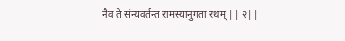नैव ते संन्यवर्तन्त रामस्यानुगता रथम् || २||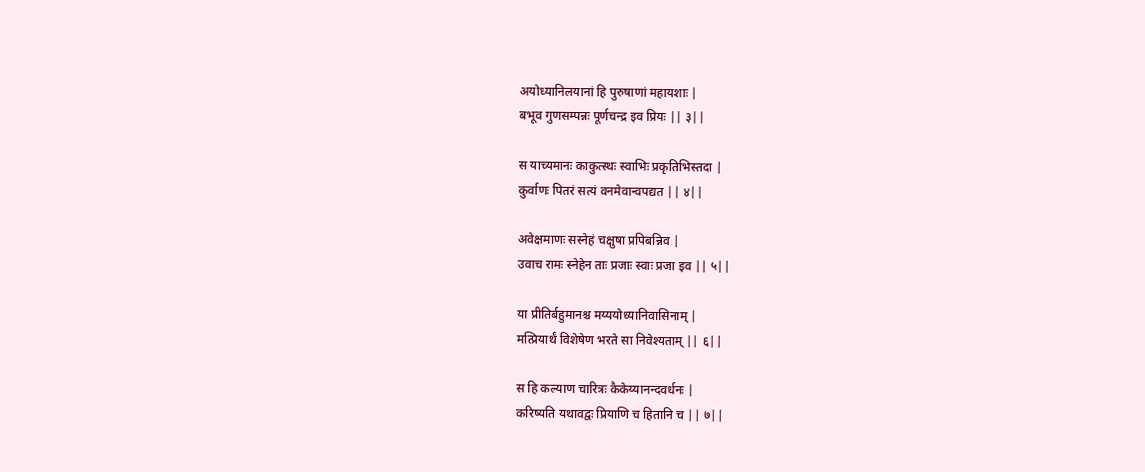अयोध्यानिलयानां हि पुरुषाणां महायशाः |
बभूव गुणसम्पन्नः पूर्णचन्द्र इव प्रियः || ३||

स याच्यमानः काकुत्स्थः स्वाभिः प्रकृतिभिस्तदा |
कुर्वाणः पितरं सत्यं वनमेवान्वपद्यत || ४||

अवेक्षमाणः सस्नेहं चक्षुषा प्रपिबन्निव |
उवाच रामः स्नेहेन ताः प्रजाः स्वाः प्रजा इव || ५||

या प्रीतिर्बहुमानश्च मय्ययोध्यानिवासिनाम् |
मत्प्रियार्थं विशेषेण भरते सा निवेश्यताम् || ६||

स हि कल्याण चारित्रः कैकेय्यानन्दवर्धनः |
करिष्यति यथावद्वः प्रियाणि च हितानि च || ७||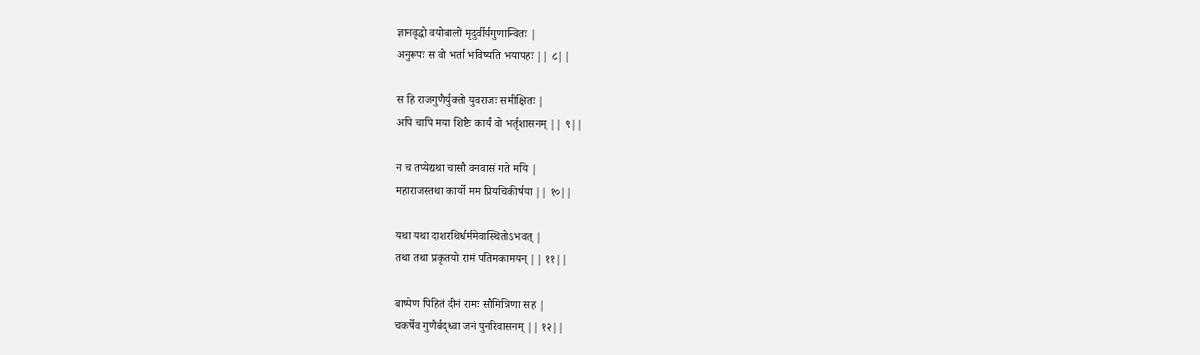ज्ञानवृद्धो वयोबालो मृदुर्वीर्यगुणान्वितः |
अनुरूपः स वो भर्ता भविष्यति भयापहः || ८||

स हि राजगुणैर्युक्तो युवराजः समीक्षितः |
अपि चापि मया शिष्टैः कार्यं वो भर्तृशासनम् || ९||

न च तप्येद्यथा चासौ वनवासं गते मयि |
महाराजस्तथा कार्यो मम प्रियचिकीर्षया || १०||

यथा यथा दाशरथिर्धर्ममेवास्थितोऽभवत् |
तथा तथा प्रकृतयो रामं पतिमकामयन् || ११||

बाष्पेण पिहितं दीनं रामः सौमित्रिणा सह |
चकर्षेव गुणैर्बद्ध्वा जनं पुनरिवासनम् || १२||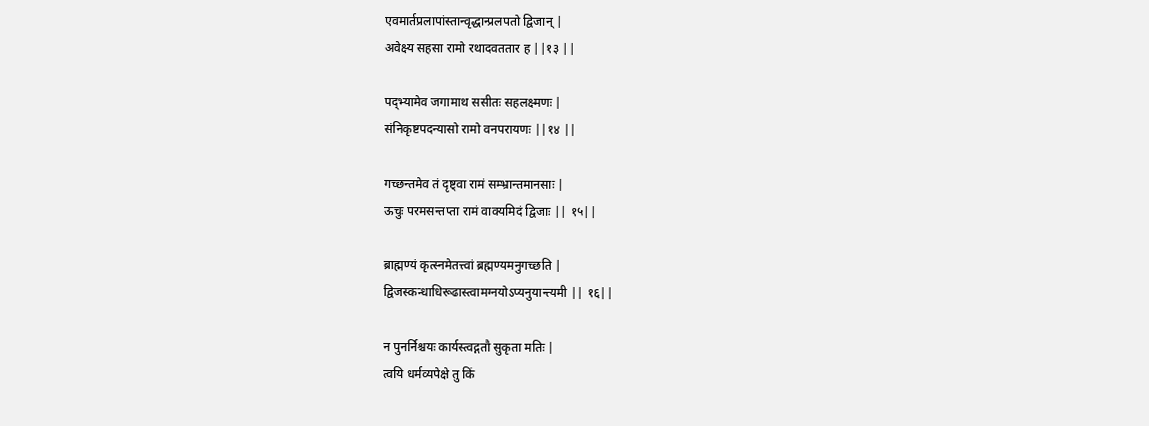एवमार्तप्रलापांस्तान्वृद्धान्प्रलपतो द्विजान् |
अवेक्ष्य सहसा रामो रथादवततार ह ||१३ ||

पद्भ्यामेव जगामाथ ससीतः सहलक्ष्मणः |
संनिकृष्टपदन्यासो रामो वनपरायणः ||१४ ||

गच्छन्तमेव तं दृष्ट्वा रामं सम्भ्रान्तमानसाः |
ऊचुः परमसन्तप्ता रामं वाक्यमिदं द्विजाः || १५||

ब्राह्मण्यं कृत्स्नमेतत्त्वां ब्रह्मण्यमनुगच्छति |
द्विजस्कन्धाधिरूढास्त्वामग्नयोऽप्यनुयान्त्यमी || १६||

न पुनर्निश्चयः कार्यस्त्वद्गतौ सुकृता मतिः |
त्वयि धर्मव्यपेक्षे तु किं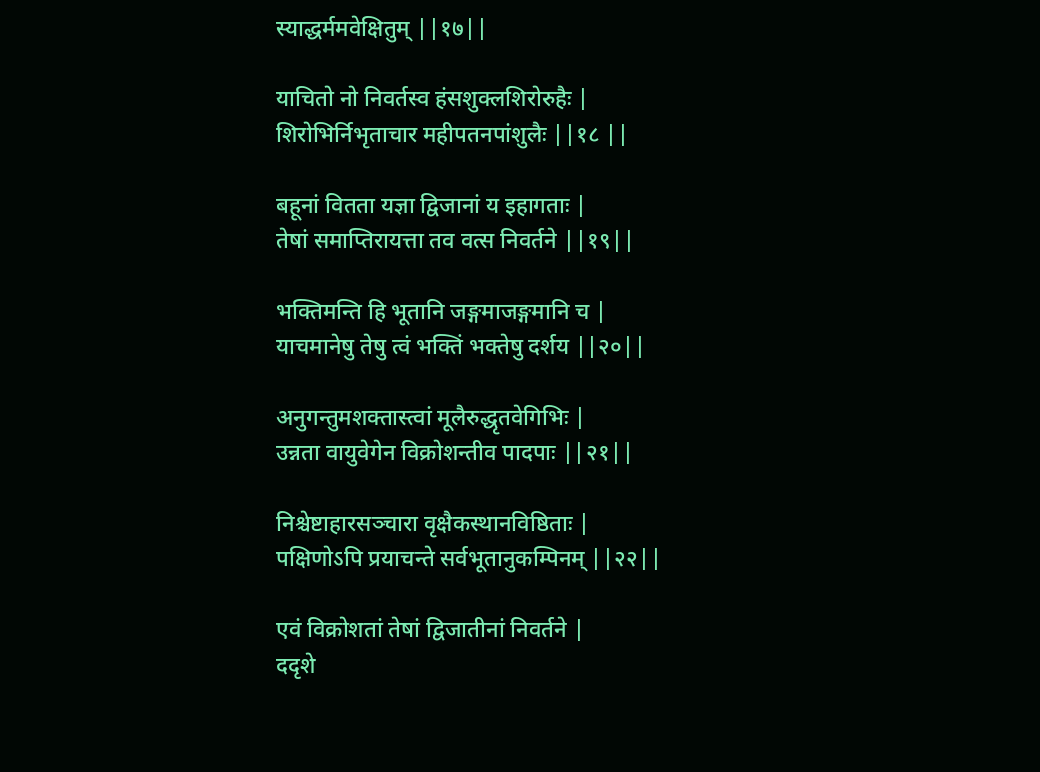स्याद्धर्ममवेक्षितुम् ||१७||

याचितो नो निवर्तस्व हंसशुक्लशिरोरुहैः |
शिरोभिर्निभृताचार महीपतनपांशुलैः ||१८ ||

बहूनां वितता यज्ञा द्विजानां य इहागताः |
तेषां समाप्तिरायत्ता तव वत्स निवर्तने ||१९||

भक्तिमन्ति हि भूतानि जङ्गमाजङ्गमानि च |
याचमानेषु तेषु त्वं भक्तिं भक्तेषु दर्शय ||२०||

अनुगन्तुमशक्तास्त्वां मूलैरुद्धृतवेगिभिः |
उन्नता वायुवेगेन विक्रोशन्तीव पादपाः ||२१||

निश्चेष्टाहारसञ्चारा वृक्षैकस्थानविष्ठिताः |
पक्षिणोऽपि प्रयाचन्ते सर्वभूतानुकम्पिनम् ||२२||

एवं विक्रोशतां तेषां द्विजातीनां निवर्तने |
ददृशे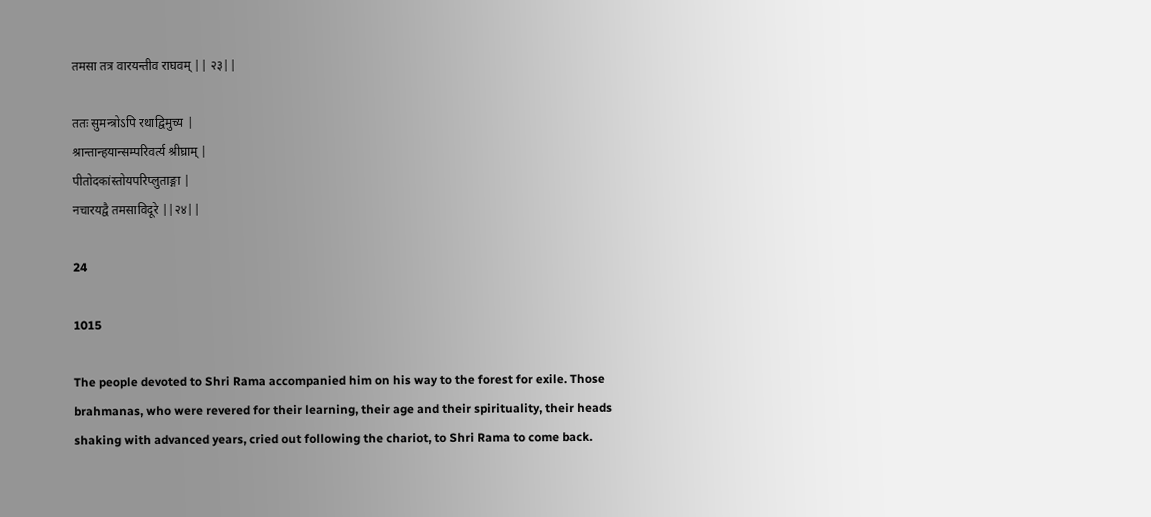तमसा तत्र वारयन्तीव राघवम् || २३||

ततः सुमन्त्रोऽपि रथाद्विमुच्य |
श्रान्तान्हयान्सम्परिवर्त्य श्रीघ्राम् |
पीतोदकांस्तोयपरिप्लुताङ्गा |
नचारयद्वै तमसाविदूरे ||२४||

24

1015

The people devoted to Shri Rama accompanied him on his way to the forest for exile. Those brahmanas, who were revered for their learning, their age and their spirituality, their heads shaking with advanced years, cried out following the chariot, to Shri Rama to come back.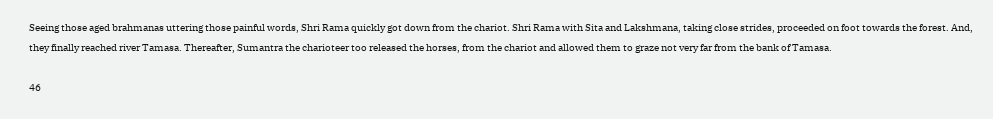Seeing those aged brahmanas uttering those painful words, Shri Rama quickly got down from the chariot. Shri Rama with Sita and Lakshmana, taking close strides, proceeded on foot towards the forest. And, they finally reached river Tamasa. Thereafter, Sumantra the charioteer too released the horses, from the chariot and allowed them to graze not very far from the bank of Tamasa.

46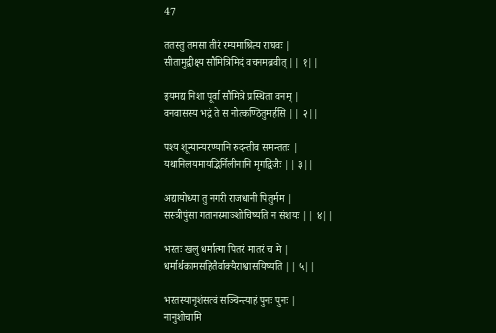47

ततस्तु तमसा तीरं रम्यमाश्रित्य राघवः |
सीतामुद्वीक्ष्य सौमित्रिमिदं वचनमब्रवीत् || १||

इयमद्य निशा पूर्वा सौमित्रे प्रस्थिता वनम् |
वनवासस्य भद्रं ते स नोत्कण्ठितुमर्हसि || २||

पश्य शून्यान्यरण्यानि रुदन्तीव समन्ततः |
यथानिलयमायद्भिर्निलीनानि मृगद्विजैः || ३||

अद्यायोध्या तु नगरी राजधानी पितुर्मम |
सस्त्रीपुंसा गतानस्माञ्शोचिष्यति न संशयः || ४||

भरतः खलु धर्मात्मा पितरं मातरं च मे |
धर्मार्थकामसहितैर्वाक्यैराश्वासयिष्यति || ५||

भरतस्यानृशंसत्वं सञ्चिन्त्याहं पुनः पुनः |
नानुशोचामि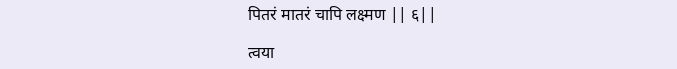पितरं मातरं चापि लक्ष्मण || ६||

त्वया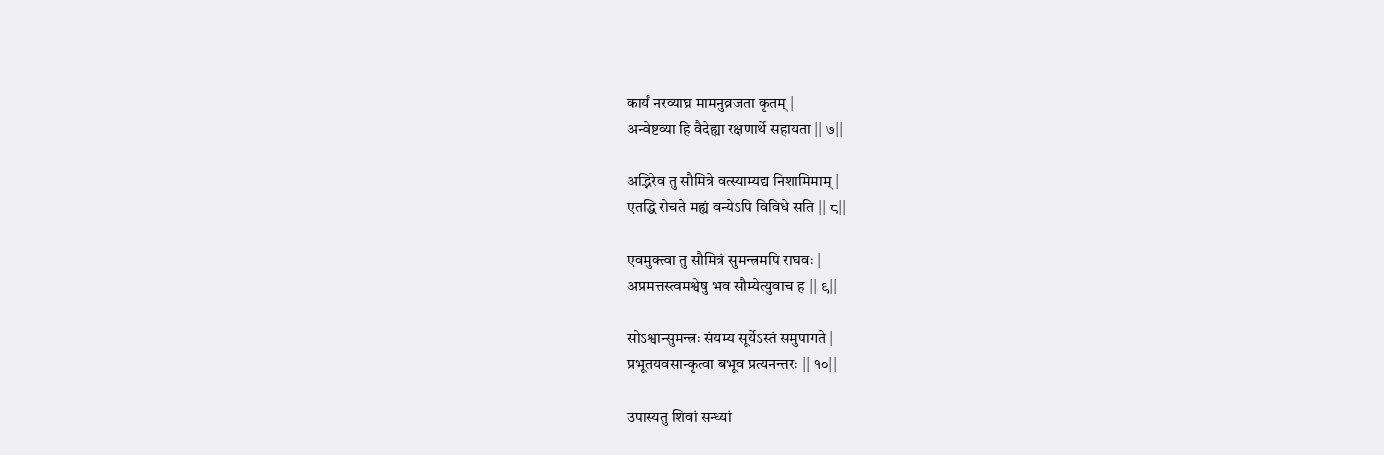कार्यं नरव्याघ्र मामनुव्रजता कृतम् |
अन्वेष्टव्या हि वैदेह्या रक्षणार्थे सहायता || ७||

अद्भिरेव तु सौमित्रे वत्स्याम्यद्य निशामिमाम् |
एतद्धि रोचते मह्यं वन्येऽपि विविधे सति || ८||

एवमुक्त्वा तु सौमित्रं सुमन्त्रमपि राघवः |
अप्रमत्तस्त्वमश्वेषु भव सौम्येत्युवाच ह || ९||

सोऽश्वान्सुमन्त्रः संयम्य सूर्येऽस्तं समुपागते |
प्रभूतयवसान्कृत्वा बभूव प्रत्यनन्तरः || १०||

उपास्यतु शिवां सन्ध्यां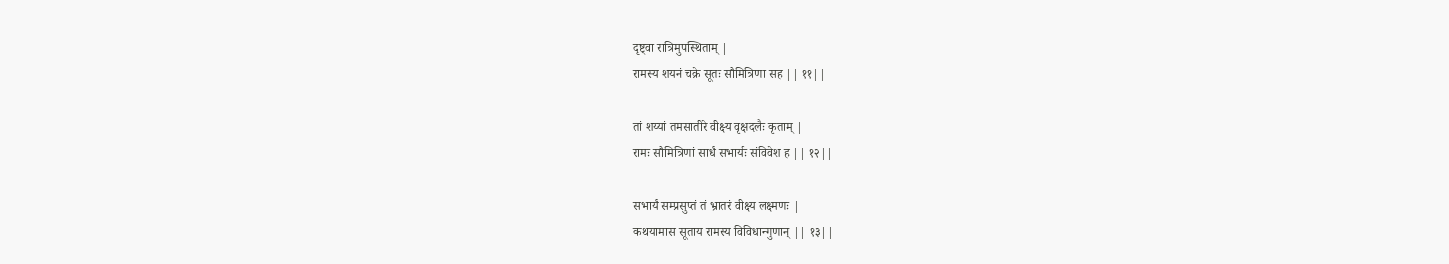दृष्ट्वा रात्रिमुपस्थिताम् |
रामस्य शयनं चक्रे सूतः सौमित्रिणा सह || ११||

तां शय्यां तमसातीरे वीक्ष्य वृक्षदलैः कृताम् |
रामः सौमित्रिणां सार्धं सभार्यः संविवेश ह || १२||

सभार्यं सम्प्रसुप्तं तं भ्रातरं वीक्ष्य लक्ष्मणः |
कथयामास सूताय रामस्य विविधान्गुणान् || १३||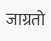जाग्रतो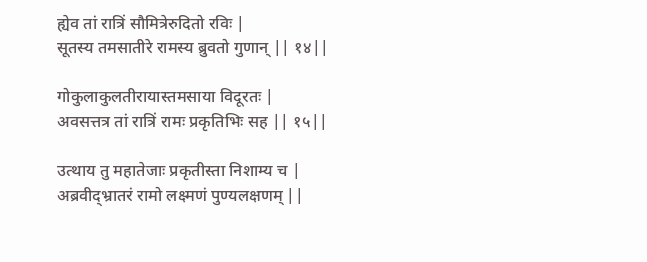ह्येव तां रात्रिं सौमित्रेरुदितो रविः |
सूतस्य तमसातीरे रामस्य ब्रुवतो गुणान् || १४||

गोकुलाकुलतीरायास्तमसाया विदूरतः |
अवसत्तत्र तां रात्रिं रामः प्रकृतिभिः सह || १५||

उत्थाय तु महातेजाः प्रकृतीस्ता निशाम्य च |
अब्रवीद्भ्रातरं रामो लक्ष्मणं पुण्यलक्षणम् ||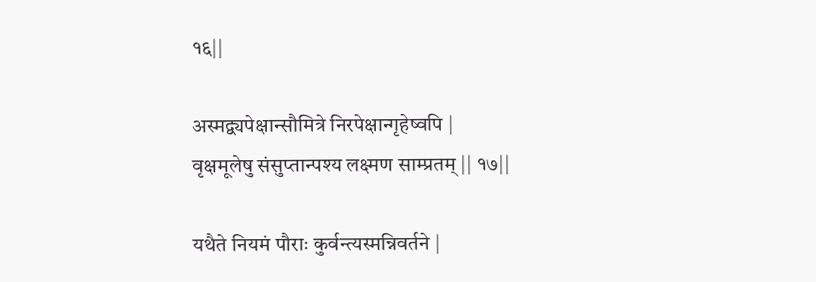१६||

अस्मद्व्यपेक्षान्सौमित्रे निरपेक्षान्गृहेष्वपि |
वृक्षमूलेषु संसुप्तान्पश्य लक्ष्मण साम्प्रतम् || १७||

यथैते नियमं पौराः कुर्वन्त्यस्मन्निवर्तने |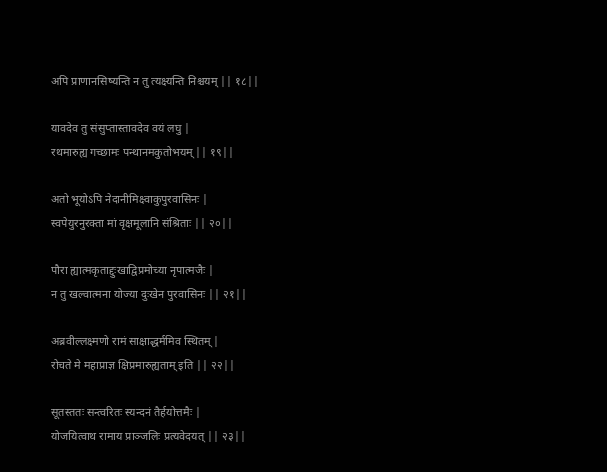अपि प्राणानसिष्यन्ति न तु त्यक्ष्यन्ति निश्चयम् || १८||

यावदेव तु संसुप्तास्तावदेव वयं लघु |
रथमारुह्य गच्छामः पन्थानमकुतोभयम् || १९||

अतो भूयोऽपि नेदानीमिक्ष्वाकुपुरवासिनः |
स्वपेयुरनुरक्ता मां वृक्षमूलानि संश्रिताः || २०||

पौरा ह्यात्मकृताद्दुःखाद्विप्रमोच्या नृपात्मजैः |
न तु खल्वात्मना योज्या दुःखेन पुरवासिनः || २१||

अब्रवील्लक्ष्मणो रामं साक्षाद्धर्ममिव स्थितम् |
रोचते मे महाप्राज्ञ क्षिप्रमारुह्यताम् इति || २२||

सूतस्ततः सन्त्वरितः स्यन्दनं तैर्हयोत्तमैः |
योजयित्वाथ रामाय प्राञ्जलिः प्रत्यवेदयत् || २३||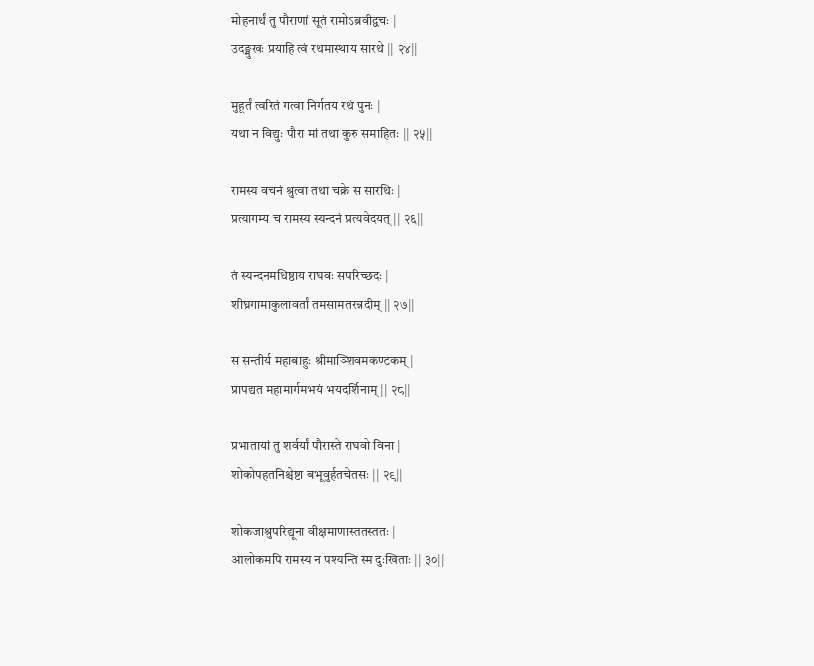मोहनार्थं तु पौराणां सूतं रामोऽब्रवीद्वचः |
उदङ्मुखः प्रयाहि त्वं रथमास्थाय सारथे || २४||

मुहूर्तं त्वरितं गत्वा निर्गतय रथं पुनः |
यथा न विद्युः पौरा मां तथा कुरु समाहितः || २५||

रामस्य वचनं श्रुत्वा तथा चक्रे स सारथिः |
प्रत्यागम्य च रामस्य स्यन्दनं प्रत्यवेदयत् || २६||

तं स्यन्दनमधिष्ठाय राघवः सपरिच्छदः |
शीघ्रगामाकुलावर्तां तमसामतरन्नदीम् || २७||

स सन्तीर्य महाबाहुः श्रीमाञ्शिवमकण्टकम् |
प्रापद्यत महामार्गमभयं भयदर्शिनाम् || २८||

प्रभातायां तु शर्वर्यां पौरास्ते राघवो विना |
शोकोपहतनिश्चेष्टा बभूवुर्हतचेतसः || २९||

शोकजाश्रुपरिद्यूना वीक्षमाणास्ततस्ततः |
आलोकमपि रामस्य न पश्यन्ति स्म दुःखिताः || ३०||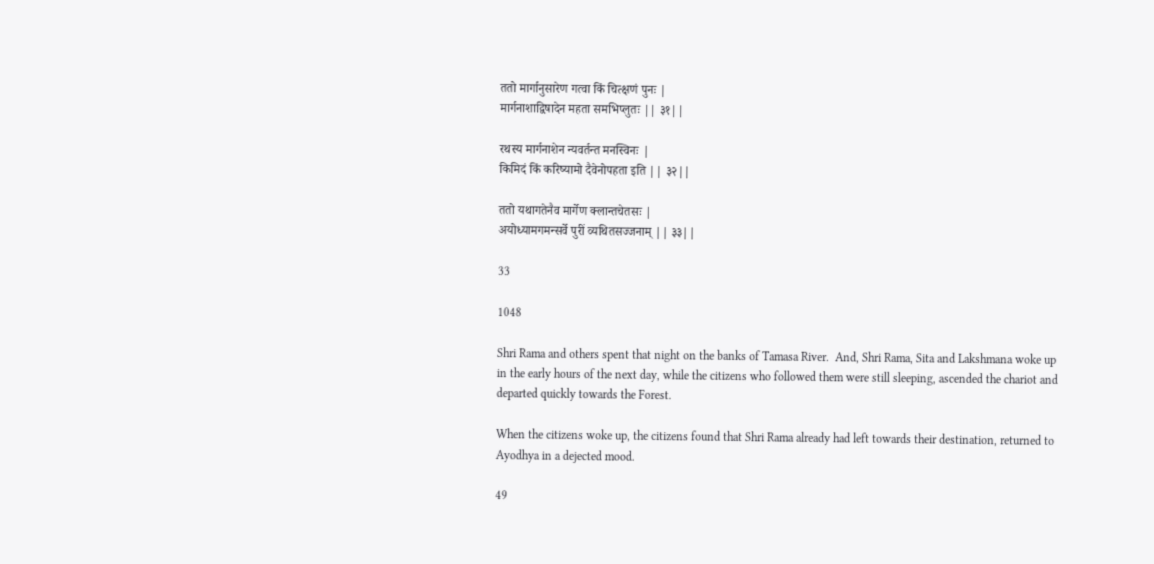ततो मार्गानुसारेण गत्वा किं चित्क्षणं पुनः |
मार्गनाशाद्विषादेन महता समभिप्लुतः || ३१||

रथस्य मार्गनाशेन न्यवर्तन्त मनस्विनः |
किमिदं किं करिष्यामो दैवेनोपहता इति || ३२||

ततो यथागतेनैव मार्गेण क्लान्तचेतसः |
अयोध्यामगमन्सर्वे पुरीं व्यथितसज्जनाम् || ३३||

33

1048

Shri Rama and others spent that night on the banks of Tamasa River.  And, Shri Rama, Sita and Lakshmana woke up in the early hours of the next day, while the citizens who followed them were still sleeping, ascended the chariot and departed quickly towards the Forest.

When the citizens woke up, the citizens found that Shri Rama already had left towards their destination, returned to Ayodhya in a dejected mood.

49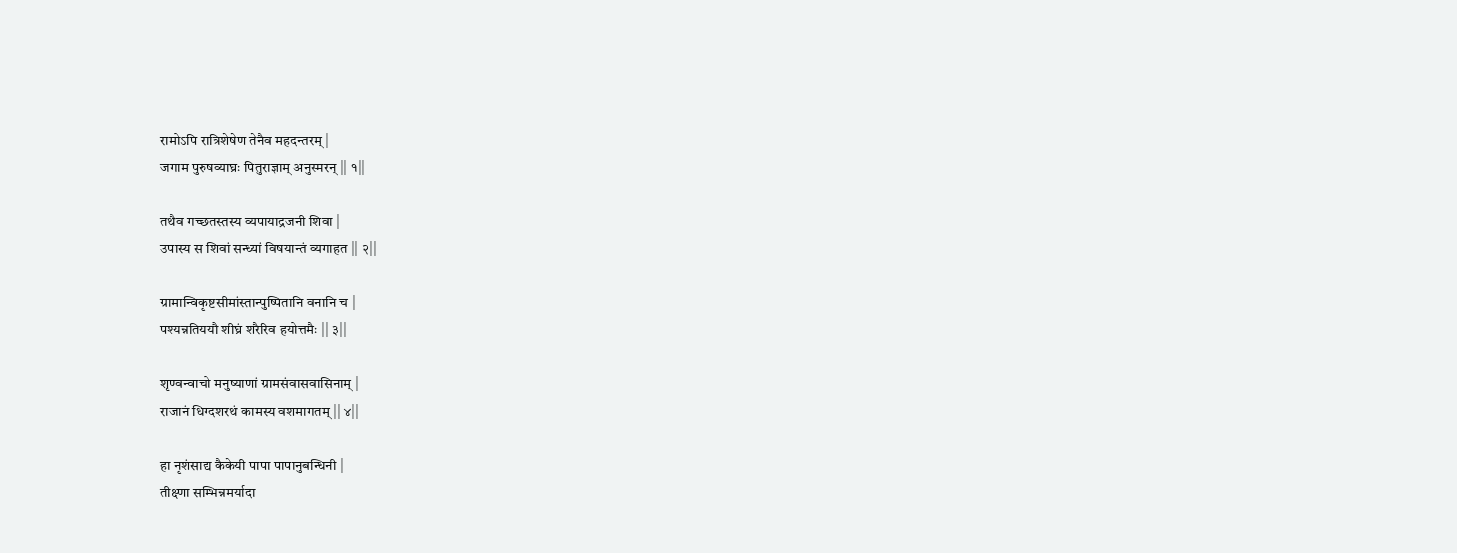रामोऽपि रात्रिशेषेण तेनैव महदन्तरम् |
जगाम पुरुषव्याघ्रः पितुराज्ञाम् अनुस्मरन् || १||

तथैव गच्छतस्तस्य व्यपायाद्रजनी शिवा |
उपास्य स शिवां सन्ध्यां विषयान्तं व्यगाहत || २||

ग्रामान्विकृष्टसीमांस्तान्पुष्पितानि वनानि च |
पश्यन्नतिययौ शीघ्रं शरैरिव हयोत्तमैः || ३||

शृण्वन्वाचो मनुष्याणां ग्रामसंवासवासिनाम् |
राजानं धिग्दशरथं कामस्य वशमागतम् || ४||

हा नृशंसाद्य कैकेयी पापा पापानुबन्धिनी |
तीक्ष्णा सम्भिन्नमर्यादा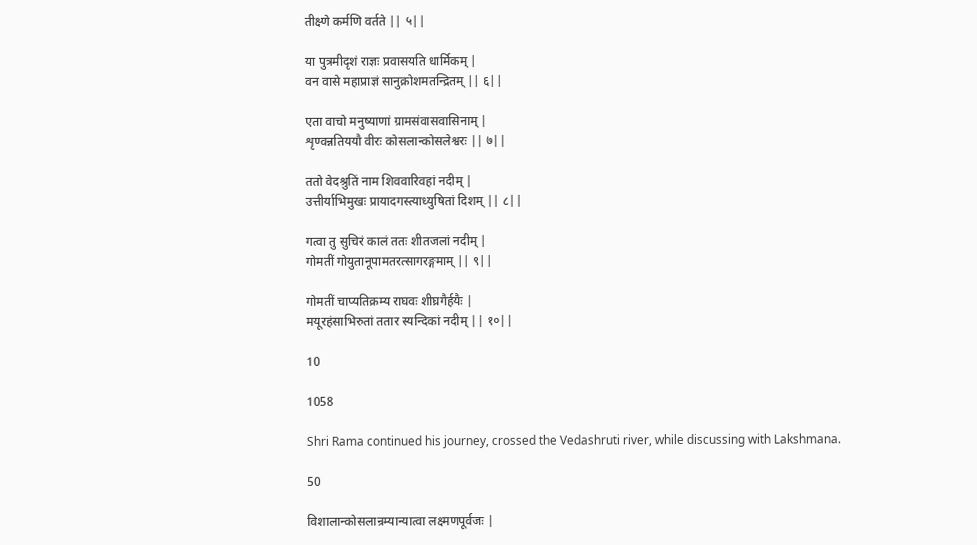तीक्ष्णे कर्मणि वर्तते || ५||

या पुत्रमीदृशं राज्ञः प्रवासयति धार्मिकम् |
वन वासे महाप्राज्ञं सानुक्रोशमतन्द्रितम् || ६||

एता वाचो मनुष्याणां ग्रामसंवासवासिनाम् |
शृण्वन्नतिययौ वीरः कोसलान्कोसलेश्वरः || ७||

ततो वेदश्रुतिं नाम शिववारिवहां नदीम् |
उत्तीर्याभिमुखः प्रायादगस्त्याध्युषितां दिशम् || ८||

गत्वा तु सुचिरं कालं ततः शीतजलां नदीम् |
गोमतीं गोयुतानूपामतरत्सागरङ्गमाम् || ९||

गोमतीं चाप्यतिक्रम्य राघवः शीघ्रगैर्हयैः |
मयूरहंसाभिरुतां ततार स्यन्दिकां नदीम् || १०||

10

1058

Shri Rama continued his journey, crossed the Vedashruti river, while discussing with Lakshmana.

50

विशालान्कोसलान्रम्यान्यात्वा लक्ष्मणपूर्वजः |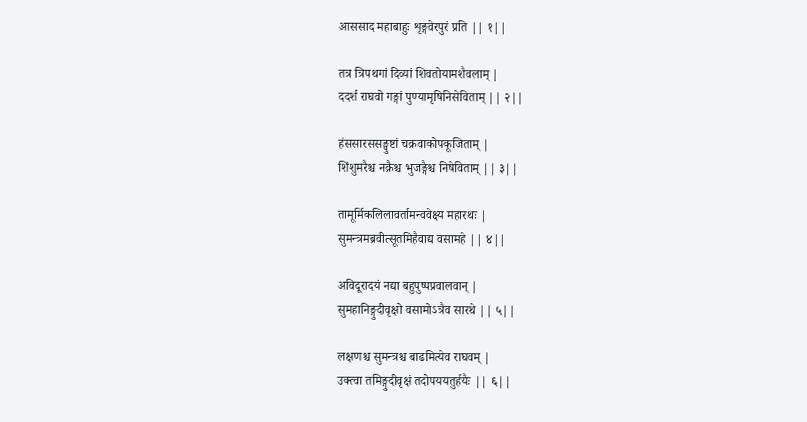आससाद महाबाहुः शृङ्गवेरपुरं प्रति || १||

तत्र त्रिपथगां दिव्यां शिवतोयामशैवलाम् |
ददर्श राघवो गङ्गां पुण्यामृषिनिसेविताम् || २||

हंससारससङ्घुष्टां चक्रवाकोपकूजिताम् |
शिंशुमरैश्च नक्रैश्च भुजङ्गैश्च निषेविताम् || ३||

तामूर्मिकलिलावर्तामन्ववेक्ष्य महारथः |
सुमन्त्रमब्रवीत्सूतमिहैवाद्य वसामहे || ४||

अविदूरादयं नद्या बहुपुष्पप्रवालवान् |
सुमहानिङ्गुदीवृक्षो वसामोऽत्रैव सारथे || ५||

लक्षणश्च सुमन्त्रश्च बाढमित्येव राघवम् |
उक्त्वा तमिङ्गुदीवृक्षं तदोपययतुर्हयैः || ६||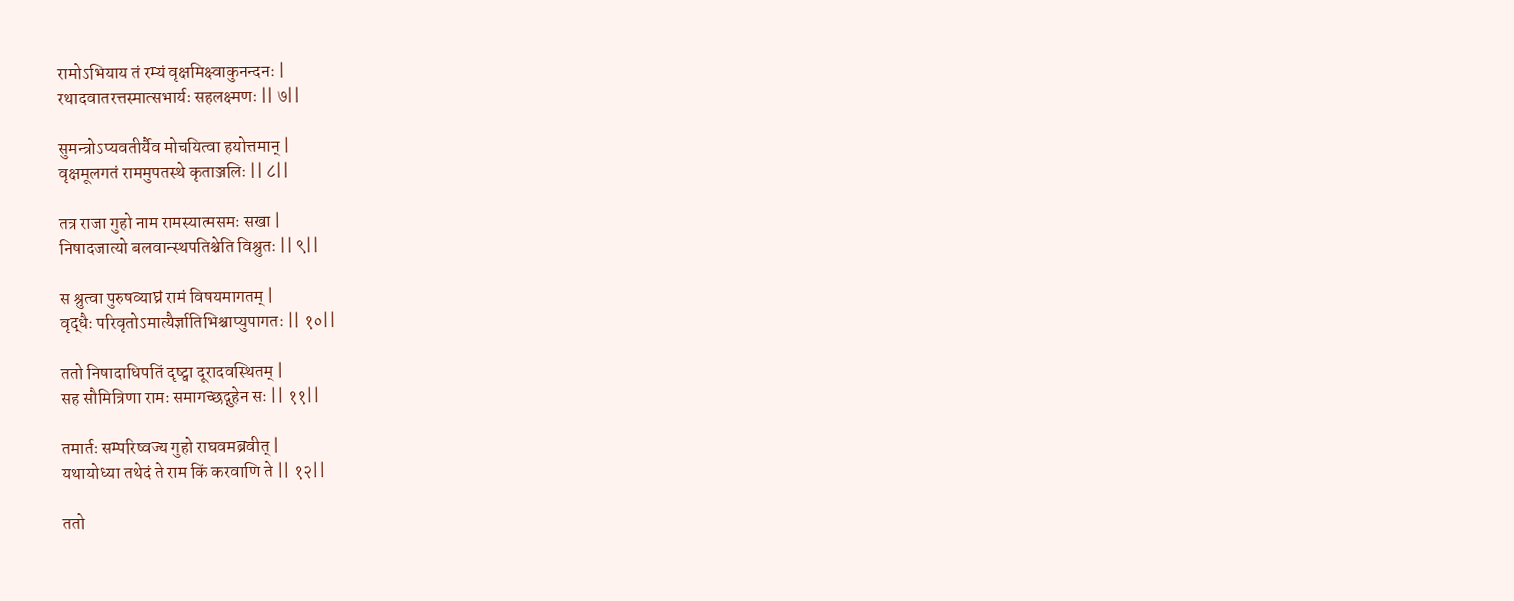रामोऽभियाय तं रम्यं वृक्षमिक्ष्वाकुनन्दनः |
रथादवातरत्तस्मात्सभार्यः सहलक्ष्मणः || ७||

सुमन्त्रोऽप्यवतीर्यैव मोचयित्वा हयोत्तमान् |
वृक्षमूलगतं राममुपतस्थे कृताञ्जलिः || ८||

तत्र राजा गुहो नाम रामस्यात्मसमः सखा |
निषादजात्यो बलवान्स्थपतिश्चेति विश्रुतः || ९||

स श्रुत्वा पुरुषव्याघ्रं रामं विषयमागतम् |
वृद्धैः परिवृतोऽमात्यैर्ज्ञातिभिश्चाप्युपागतः || १०||

ततो निषादाधिपतिं दृष्ट्वा दूरादवस्थितम् |
सह सौमित्रिणा रामः समागच्छद्गुहेन सः || ११||

तमार्तः सम्परिष्वज्य गुहो राघवमब्रवीत् |
यथायोध्या तथेदं ते राम किं करवाणि ते || १२||

ततो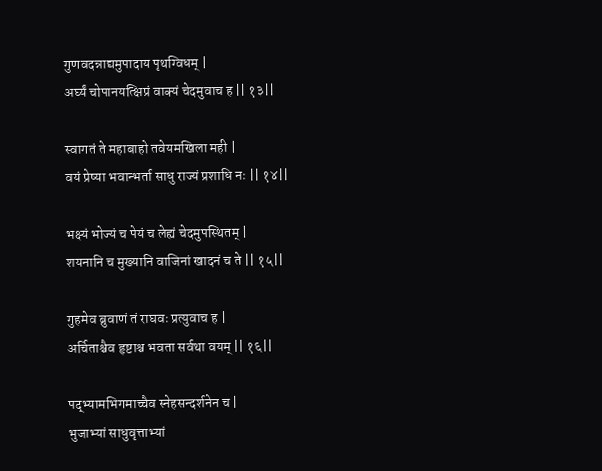गुणवदन्नाद्यमुपादाय पृथग्विधम् |
अर्घ्यं चोपानयत्क्षिप्रं वाक्यं चेदमुवाच ह || १३||

स्वागतं ते महाबाहो तवेयमखिला मही |
वयं प्रेष्या भवान्भर्ता साधु राज्यं प्रशाधि नः || १४||

भक्ष्यं भोज्यं च पेयं च लेह्यं चेदमुपस्थितम् |
शयनानि च मुख्यानि वाजिनां खादनं च ते || १५||

गुहमेव ब्रुवाणं तं राघवः प्रत्युवाच ह |
अर्चिताश्चैव हृष्टाश्च भवता सर्वथा वयम् || १६||

पद्भ्यामभिगमाच्चैव स्नेहसन्दर्शनेन च |
भुजाभ्यां साधुवृत्ताभ्यां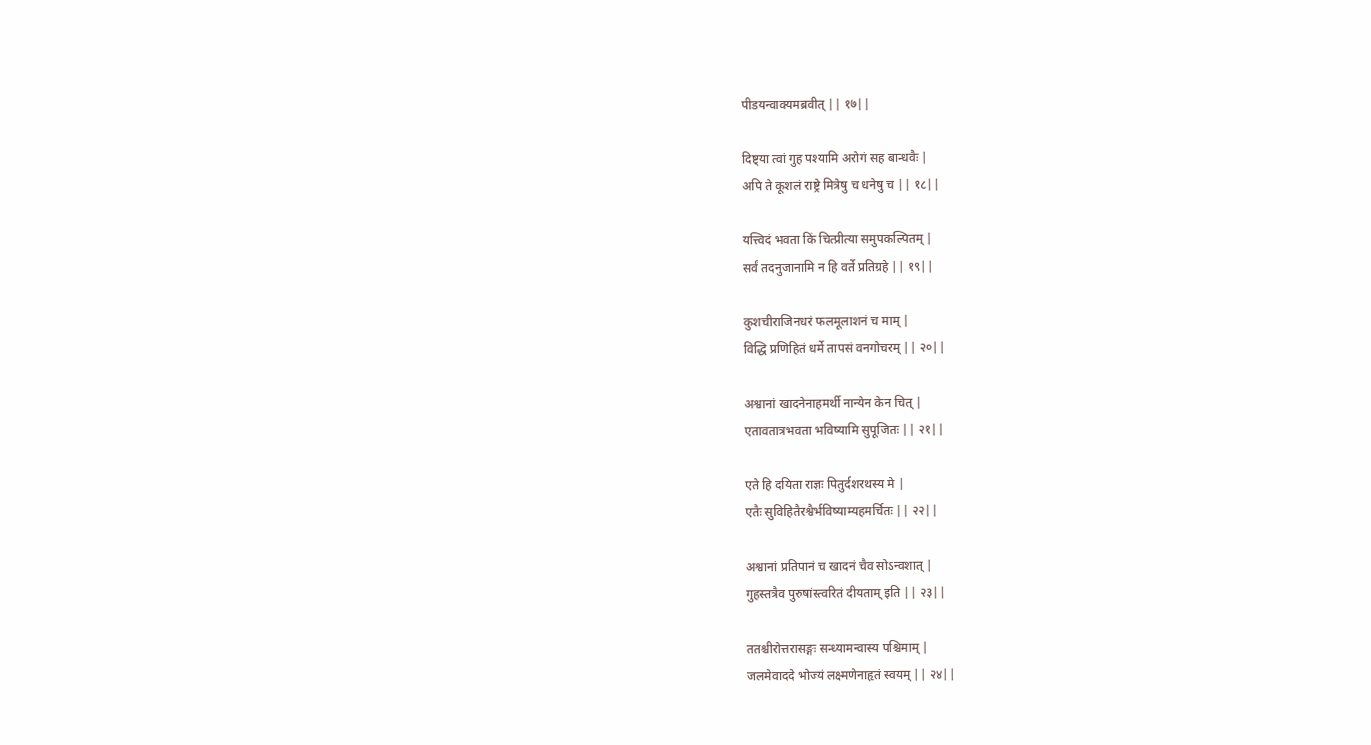पीडयन्वाक्यमब्रवीत् || १७||

दिष्ट्या त्वां गुह पश्यामि अरोगं सह बान्धवैः |
अपि ते कूशलं राष्ट्रे मित्रेषु च धनेषु च || १८||

यत्त्विदं भवता किं चित्प्रीत्या समुपकल्पितम् |
सर्वं तदनुजानामि न हि वर्ते प्रतिग्रहे || १९||

कुशचीराजिनधरं फलमूलाशनं च माम् |
विद्धि प्रणिहितं धर्मे तापसं वनगोचरम् || २०||

अश्वानां खादनेनाहमर्थी नान्येन केन चित् |
एतावतात्रभवता भविष्यामि सुपूजितः || २१||

एते हि दयिता राज्ञः पितुर्दशरथस्य मे |
एतैः सुविहितैरश्वैर्भविष्याम्यहमर्चितः || २२||

अश्वानां प्रतिपानं च खादनं चैव सोऽन्वशात् |
गुहस्तत्रैव पुरुषांस्त्वरितं दीयताम् इति || २३||

ततश्चीरोत्तरासङ्गः सन्ध्यामन्वास्य पश्चिमाम् |
जलमेवाददे भोज्यं लक्ष्मणेनाहृतं स्वयम् || २४||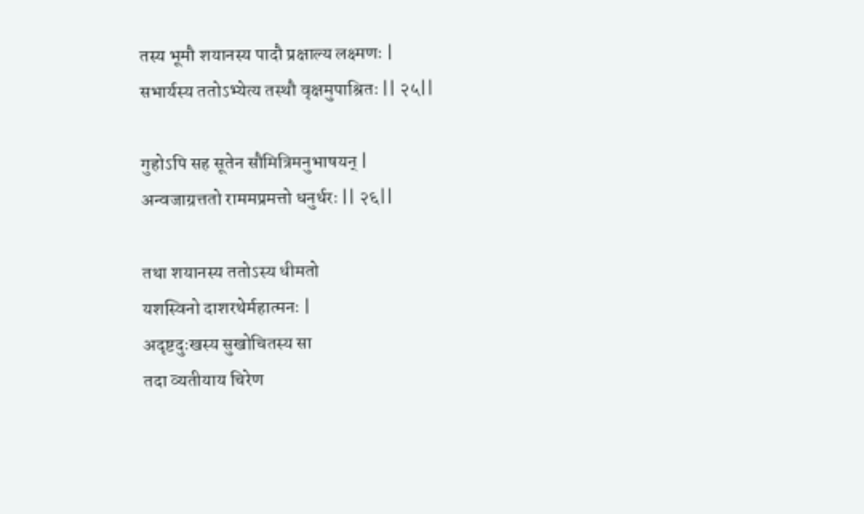तस्य भूमौ शयानस्य पादौ प्रक्षाल्य लक्ष्मणः |
सभार्यस्य ततोऽभ्येत्य तस्थौ वृक्षमुपाश्रितः || २५||

गुहोऽपि सह सूतेन सौमित्रिमनुभाषयन् |
अन्वजाग्रत्ततो राममप्रमत्तो धनुर्धरः || २६||

तथा शयानस्य ततोऽस्य धीमतो
यशस्विनो दाशरथेर्महात्मनः |
अदृष्टदुःखस्य सुखोचितस्य सा
तदा व्यतीयाय चिरेण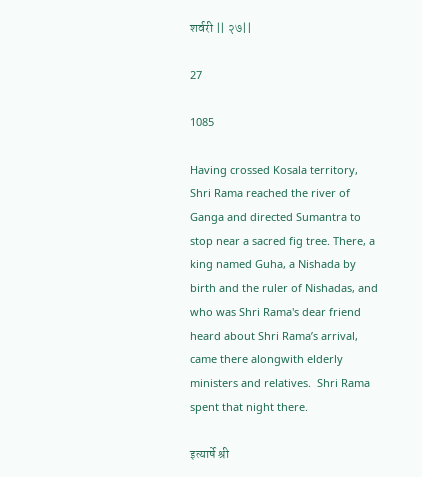शर्वरी || २७||

27

1085

Having crossed Kosala territory, Shri Rama reached the river of Ganga and directed Sumantra to stop near a sacred fig tree. There, a king named Guha, a Nishada by birth and the ruler of Nishadas, and who was Shri Rama's dear friend heard about Shri Rama’s arrival, came there alongwith elderly ministers and relatives.  Shri Rama spent that night there.

इत्यार्षे श्री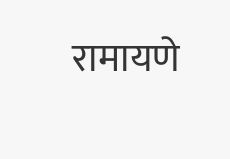रामायणे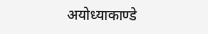अयोध्याकाण्डे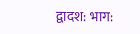द्वादश: भाग: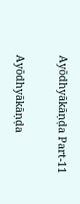Ayōdhyākāṇḍa Part-11

Ayōdhyākāṇḍa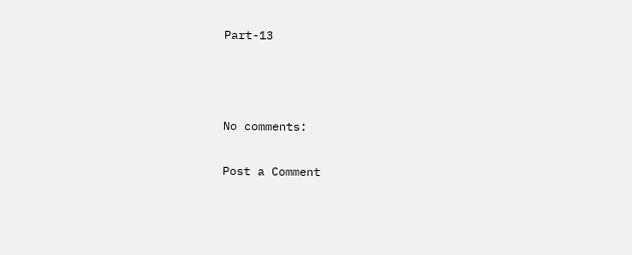Part-13



No comments:

Post a Comment